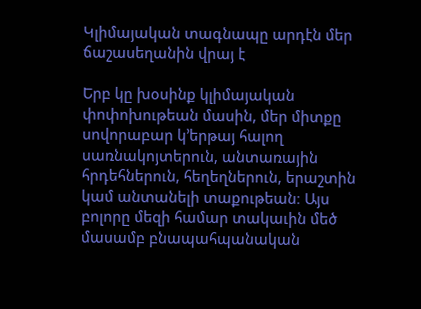Կլիմայական տագնապը արդէն մեր ճաշասեղանին վրայ է

Երբ կը խօսինք կլիմայական փոփոխութեան մասին, մեր միտքը սովորաբար կ’երթայ հալող սառնակոյտերուն, անտառային հրդեհներուն, հեղեղներուն, երաշտին կամ անտանելի տաքութեան։ Այս բոլորը մեզի համար տակաւին մեծ մասամբ բնապահպանական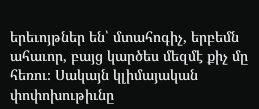երեւոյթներ են՝ մտահոգիչ, երբեմն ահաւոր, բայց կարծես մեզմէ քիչ մը հեռու։ Սակայն կլիմայական փոփոխութիւնը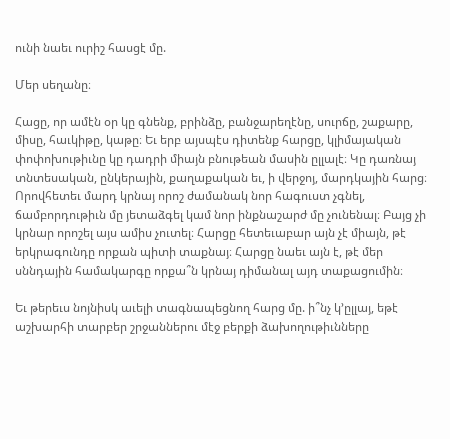ունի նաեւ ուրիշ հասցէ մը.

Մեր սեղանը։

Հացը, որ ամէն օր կը գնենք, բրինձը, բանջարեղէնը, սուրճը, շաքարը, միսը, հաւկիթը, կաթը։ Եւ երբ այսպէս դիտենք հարցը, կլիմայական փոփոխութիւնը կը դադրի միայն բնութեան մասին ըլլալէ։ Կը դառնայ տնտեսական, ընկերային, քաղաքական եւ, ի վերջոյ, մարդկային հարց։ Որովհետեւ մարդ կրնայ որոշ ժամանակ նոր հագուստ չգնել, ճամբորդութիւն մը յետաձգել կամ նոր ինքնաշարժ մը չունենալ։ Բայց չի կրնար որոշել այս ամիս չուտել։ Հարցը հետեւաբար այն չէ միայն, թէ երկրագունդը որքան պիտի տաքնայ։ Հարցը նաեւ այն է, թէ մեր սննդային համակարգը որքա՞ն կրնայ դիմանալ այդ տաքացումին։

Եւ թերեւս նոյնիսկ աւելի տագնապեցնող հարց մը. ի՞նչ կ՚ըլլայ, եթէ աշխարհի տարբեր շրջաններու մէջ բերքի ձախողութիւնները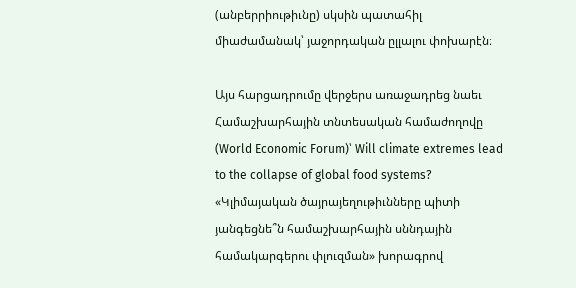(անբերրիութիւնը) սկսին պատահիլ միաժամանակ՝ յաջորդական ըլլալու փոխարէն։

Այս հարցադրումը վերջերս առաջադրեց նաեւ Համաշխարհային տնտեսական համաժողովը (World Economic Forum)՝ Will climate extremes lead to the collapse of global food systems? «Կլիմայական ծայրայեղութիւնները պիտի յանգեցնե՞ն համաշխարհային սննդային համակարգերու փլուզման» խորագրով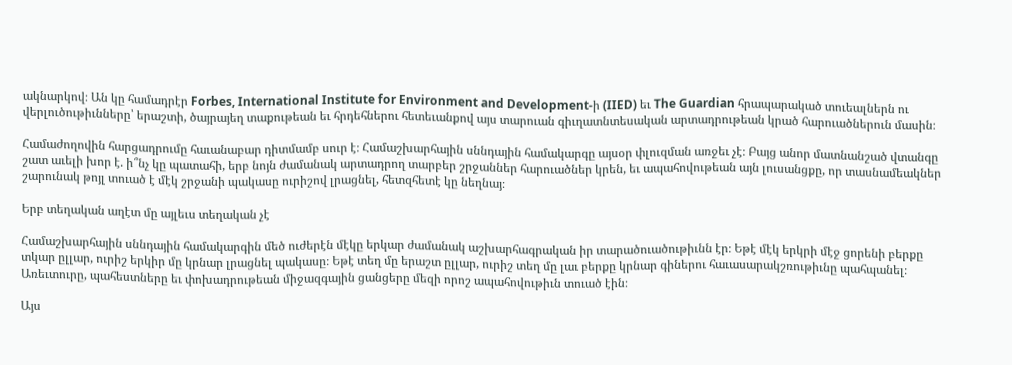ակնարկով։ Ան կը համադրէր Forbes, International Institute for Environment and Development-ի (IIED) եւ The Guardian հրապարակած տուեալներն ու վերլուծութիւնները՝ երաշտի, ծայրայեղ տաքութեան եւ հրդեհներու հետեւանքով այս տարուան գիւղատնտեսական արտադրութեան կրած հարուածներուն մասին։

Համաժողովին հարցադրումը հաւանաբար դիտմամբ սուր է։ Համաշխարհային սննդային համակարգը այսօր փլուզման առջեւ չէ։ Բայց անոր մատնանշած վտանգը շատ աւելի խոր է. ի՞նչ կը պատահի, երբ նոյն ժամանակ արտադրող տարբեր շրջաններ հարուածներ կրեն, եւ ապահովութեան այն լուսանցքը, որ տասնամեակներ շարունակ թոյլ տուած է մէկ շրջանի պակասը ուրիշով լրացնել, հետզհետէ կը նեղնայ։

Երբ տեղական աղէտ մը այլեւս տեղական չէ

Համաշխարհային սննդային համակարգին մեծ ուժերէն մէկը երկար ժամանակ աշխարհագրական իր տարածուածութիւնն էր։ Եթէ մէկ երկրի մէջ ցորենի բերքը տկար ըլլար, ուրիշ երկիր մը կրնար լրացնել պակասը։ Եթէ տեղ մը երաշտ ըլլար, ուրիշ տեղ մը լաւ բերքը կրնար գիներու հաւասարակշռութիւնը պահպանել։ Առեւտուրը, պահեստները եւ փոխադրութեան միջազգային ցանցերը մեզի որոշ ապահովութիւն տուած էին։

Այս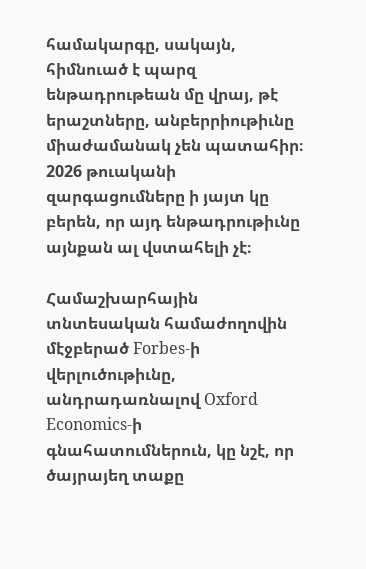համակարգը, սակայն, հիմնուած է պարզ ենթադրութեան մը վրայ, թէ երաշտները, անբերրիութիւնը միաժամանակ չեն պատահիր։ 2026 թուականի զարգացումները ի յայտ կը բերեն, որ այդ ենթադրութիւնը այնքան ալ վստահելի չէ։

Համաշխարհային տնտեսական համաժողովին մէջբերած Forbes-ի վերլուծութիւնը, անդրադառնալով Oxford Economics-ի գնահատումներուն, կը նշէ, որ ծայրայեղ տաքը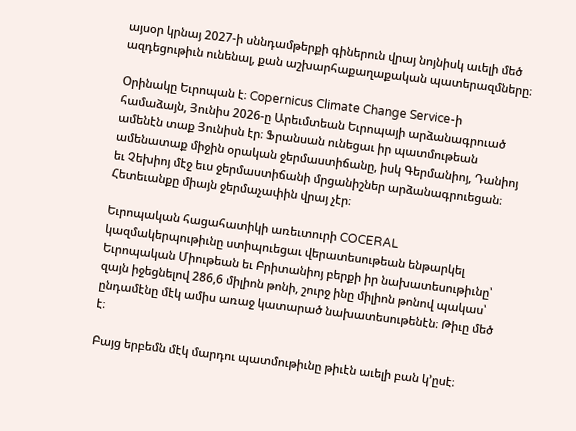այսօր կրնայ 2027-ի սննդամթերքի գիներուն վրայ նոյնիսկ աւելի մեծ ազդեցութիւն ունենալ, քան աշխարհաքաղաքական պատերազմները։

Օրինակը Եւրոպան է։ Copernicus Climate Change Service-ի համաձայն, Յունիս 2026-ը Արեւմտեան Եւրոպայի արձանագրուած ամենէն տաք Յունիսն էր։ Ֆրանսան ունեցաւ իր պատմութեան ամենատաք միջին օրական ջերմաստիճանը, իսկ Գերմանիոյ, Դանիոյ եւ Չեխիոյ մէջ եւս ջերմաստիճանի մրցանիշներ արձանագրուեցան։ Հետեւանքը միայն ջերմաչափին վրայ չէր։

Եւրոպական հացահատիկի առեւտուրի COCERAL կազմակերպութիւնը ստիպուեցաւ վերատեսութեան ենթարկել Եւրոպական Միութեան եւ Բրիտանիոյ բերքի իր նախատեսութիւնը՝ զայն իջեցնելով 286,6 միլիոն թոնի, շուրջ ինը միլիոն թոնով պակաս՝ ընդամէնը մէկ ամիս առաջ կատարած նախատեսութենէն։ Թիւը մեծ է։

Բայց երբեմն մէկ մարդու պատմութիւնը թիւէն աւելի բան կ՚ըսէ։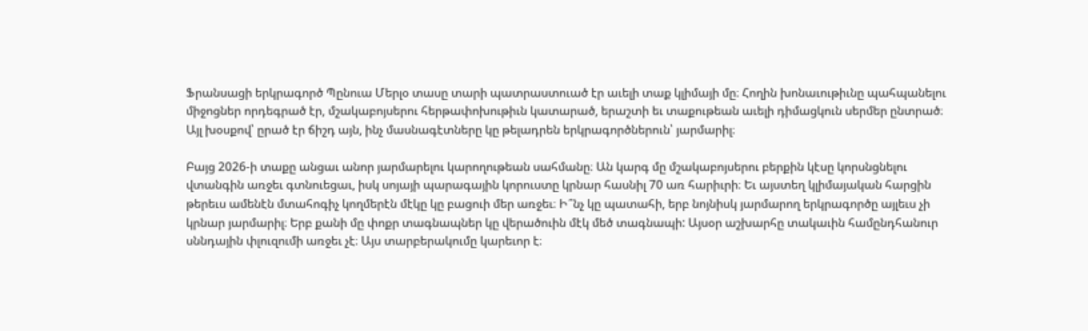Ֆրանսացի երկրագործ Պընուա Մերլօ տասը տարի պատրաստուած էր աւելի տաք կլիմայի մը։ Հողին խոնաւութիւնը պահպանելու միջոցներ որդեգրած էր, մշակաբոյսերու հերթափոխութիւն կատարած, երաշտի եւ տաքութեան աւելի դիմացկուն սերմեր ընտրած։ Այլ խօսքով՝ ըրած էր ճիշդ այն, ինչ մասնագէտները կը թելադրեն երկրագործներուն՝ յարմարիլ։

Բայց 2026-ի տաքը անցաւ անոր յարմարելու կարողութեան սահմանը։ Ան կարգ մը մշակաբոյսերու բերքին կէսը կորսնցնելու վտանգին առջեւ գտնուեցաւ, իսկ սոյայի պարագային կորուստը կրնար հասնիլ 70 առ հարիւրի։ Եւ այստեղ կլիմայական հարցին թերեւս ամենէն մտահոգիչ կողմերէն մէկը կը բացուի մեր առջեւ։ Ի՞նչ կը պատահի, երբ նոյնիսկ յարմարող երկրագործը այլեւս չի կրնար յարմարիլ։ Երբ քանի մը փոքր տագնապներ կը վերածուին մէկ մեծ տագնապի: Այսօր աշխարհը տակաւին համընդհանուր սննդային փլուզումի առջեւ չէ։ Այս տարբերակումը կարեւոր է։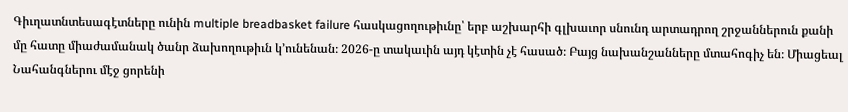Գիւղատնտեսագէտները ունին multiple breadbasket failure հասկացողութիւնը՝ երբ աշխարհի գլխաւոր սնունդ արտադրող շրջաններուն քանի մը հատը միաժամանակ ծանր ձախողութիւն կ՚ունենան։ 2026-ը տակաւին այդ կէտին չէ հասած։ Բայց նախանշանները մտահոգիչ են։ Միացեալ Նահանգներու մէջ ցորենի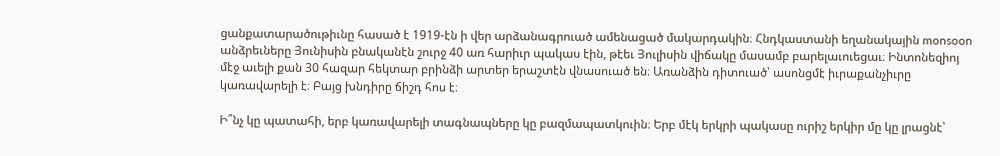ցանքատարածութիւնը հասած է 1919-էն ի վեր արձանագրուած ամենացած մակարդակին։ Հնդկաստանի եղանակային monsoon անձրեւները Յունիսին բնականէն շուրջ 40 առ հարիւր պակաս էին, թէեւ Յուլիսին վիճակը մասամբ բարելաւուեցաւ։ Ինտոնեզիոյ մէջ աւելի քան 30 հազար հեկտար բրինձի արտեր երաշտէն վնասուած են։ Առանձին դիտուած՝ ասոնցմէ իւրաքանչիւրը կառավարելի է։ Բայց խնդիրը ճիշդ հոս է։

Ի՞նչ կը պատահի, երբ կառավարելի տագնապները կը բազմապատկուին։ Երբ մէկ երկրի պակասը ուրիշ երկիր մը կը լրացնէ՝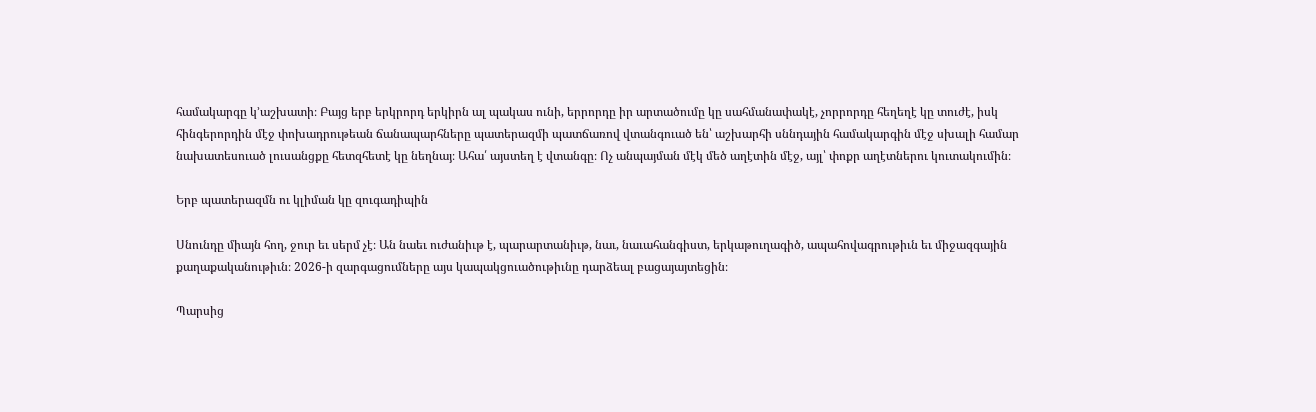համակարգը կ՚աշխատի։ Բայց երբ երկրորդ երկիրն ալ պակաս ունի, երրորդը իր արտածումը կը սահմանափակէ, չորրորդը հեղեղէ կը տուժէ, իսկ հինգերորդին մէջ փոխադրութեան ճանապարհները պատերազմի պատճառով վտանգուած են՝ աշխարհի սննդային համակարգին մէջ սխալի համար նախատեսուած լուսանցքը հետզհետէ կը նեղնայ։ Ահա՛ այստեղ է վտանգը։ Ոչ անպայման մէկ մեծ աղէտին մէջ, այլ՝ փոքր աղէտներու կուտակումին։

Երբ պատերազմն ու կլիման կը զուգադիպին

Սնունդը միայն հող, ջուր եւ սերմ չէ։ Ան նաեւ ուժանիւթ է, պարարտանիւթ, նաւ, նաւահանգիստ, երկաթուղագիծ, ապահովագրութիւն եւ միջազգային քաղաքականութիւն։ 2026-ի զարգացումները այս կապակցուածութիւնը դարձեալ բացայայտեցին։

Պարսից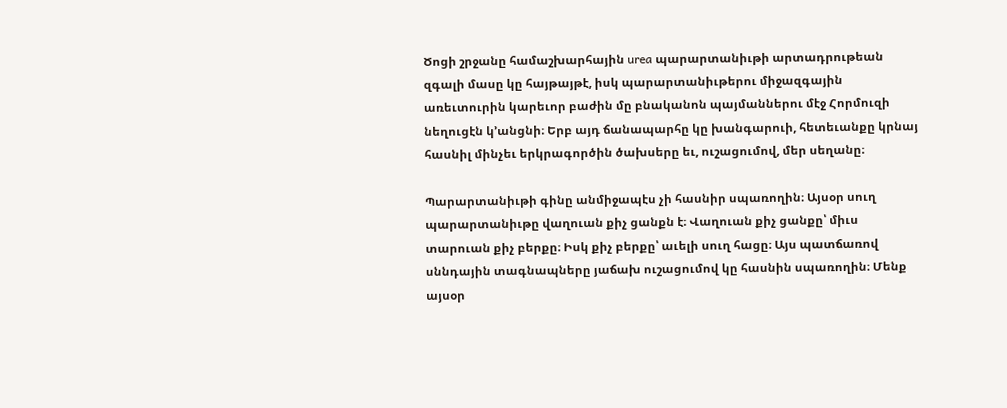Ծոցի շրջանը համաշխարհային urea պարարտանիւթի արտադրութեան զգալի մասը կը հայթայթէ, իսկ պարարտանիւթերու միջազգային առեւտուրին կարեւոր բաժին մը բնականոն պայմաններու մէջ Հորմուզի նեղուցէն կ՚անցնի։ Երբ այդ ճանապարհը կը խանգարուի, հետեւանքը կրնայ հասնիլ մինչեւ երկրագործին ծախսերը եւ, ուշացումով, մեր սեղանը։

Պարարտանիւթի գինը անմիջապէս չի հասնիր սպառողին։ Այսօր սուղ պարարտանիւթը վաղուան քիչ ցանքն է։ Վաղուան քիչ ցանքը՝ միւս տարուան քիչ բերքը։ Իսկ քիչ բերքը՝ աւելի սուղ հացը։ Այս պատճառով սննդային տագնապները յաճախ ուշացումով կը հասնին սպառողին։ Մենք այսօր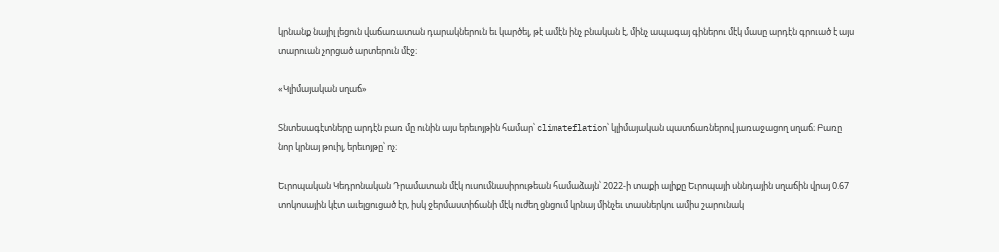կրնանք նայիլ լեցուն վաճառատան դարակներուն եւ կարծել, թէ ամէն ինչ բնական է, մինչ ապագայ գիներու մէկ մասը արդէն գրուած է այս տարուան չորցած արտերուն մէջ։

«Կլիմայական սղաճ»

Տնտեսագէտները արդէն բառ մը ունին այս երեւոյթին համար՝ climateflation՝ կլիմայական պատճառներով յառաջացող սղաճ։ Բառը նոր կրնայ թուիլ, երեւոյթը՝ ոչ։

Եւրոպական Կեդրոնական Դրամատան մէկ ուսումնասիրութեան համաձայն՝ 2022-ի տաքի ալիքը Եւրոպայի սննդային սղաճին վրայ 0.67 տոկոսային կէտ աւելցուցած էր, իսկ ջերմաստիճանի մէկ ուժեղ ցնցում կրնայ մինչեւ տասներկու ամիս շարունակ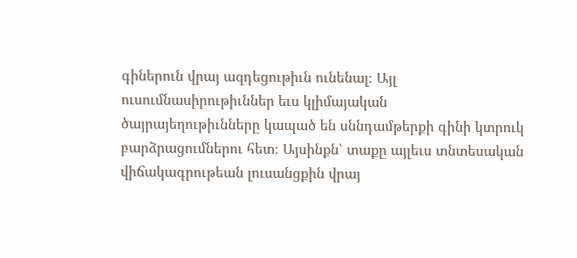գիներուն վրայ ազդեցութիւն ունենալ։ Այլ ուսումնասիրութիւններ եւս կլիմայական ծայրայեղութիւնները կապած են սննդամթերքի գինի կտրուկ բարձրացումներու հետ։ Այսինքն՝ տաքը այլեւս տնտեսական վիճակագրութեան լուսանցքին վրայ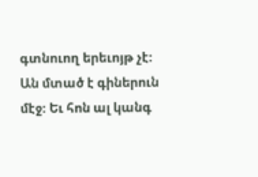գտնուող երեւոյթ չէ։ Ան մտած է գիներուն մէջ։ Եւ հոն ալ կանգ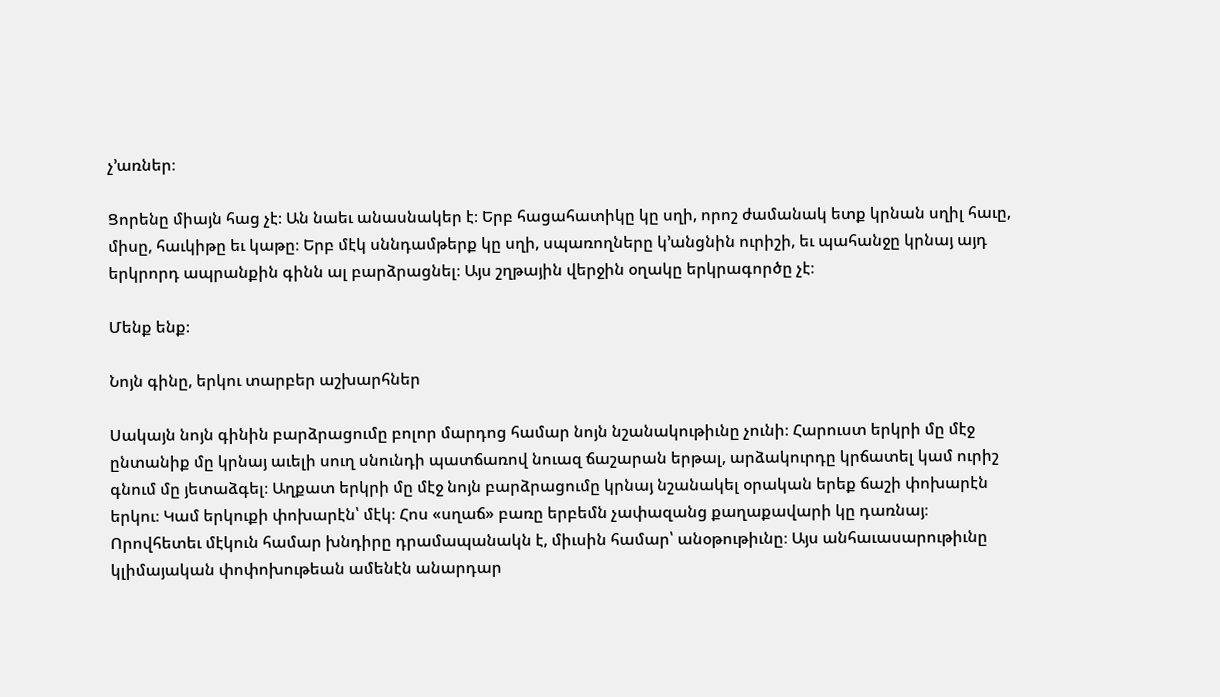չ’առներ։

Ցորենը միայն հաց չէ։ Ան նաեւ անասնակեր է։ Երբ հացահատիկը կը սղի, որոշ ժամանակ ետք կրնան սղիլ հաւը, միսը, հաւկիթը եւ կաթը։ Երբ մէկ սննդամթերք կը սղի, սպառողները կ՚անցնին ուրիշի, եւ պահանջը կրնայ այդ երկրորդ ապրանքին գինն ալ բարձրացնել։ Այս շղթային վերջին օղակը երկրագործը չէ։

Մենք ենք։

Նոյն գինը, երկու տարբեր աշխարհներ

Սակայն նոյն գինին բարձրացումը բոլոր մարդոց համար նոյն նշանակութիւնը չունի։ Հարուստ երկրի մը մէջ ընտանիք մը կրնայ աւելի սուղ սնունդի պատճառով նուազ ճաշարան երթալ, արձակուրդը կրճատել կամ ուրիշ գնում մը յետաձգել։ Աղքատ երկրի մը մէջ նոյն բարձրացումը կրնայ նշանակել օրական երեք ճաշի փոխարէն երկու։ Կամ երկուքի փոխարէն՝ մէկ։ Հոս «սղաճ» բառը երբեմն չափազանց քաղաքավարի կը դառնայ։ Որովհետեւ մէկուն համար խնդիրը դրամապանակն է, միւսին համար՝ անօթութիւնը։ Այս անհաւասարութիւնը կլիմայական փոփոխութեան ամենէն անարդար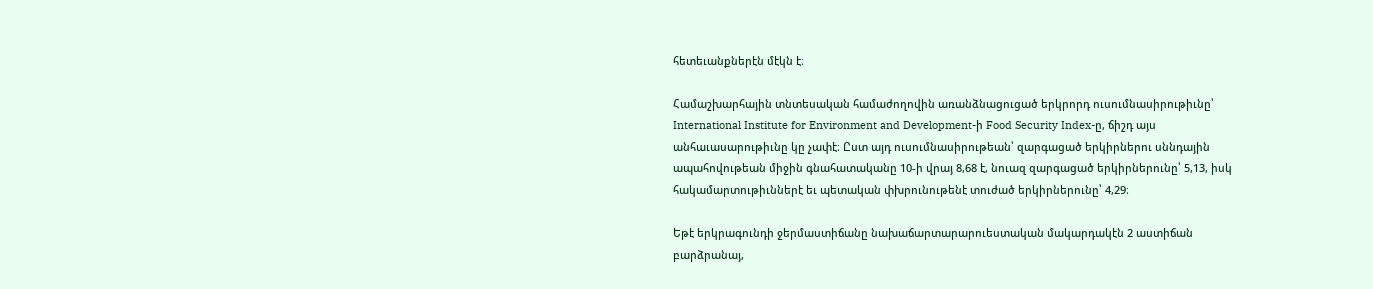հետեւանքներէն մէկն է։

Համաշխարհային տնտեսական համաժողովին առանձնացուցած երկրորդ ուսումնասիրութիւնը՝ International Institute for Environment and Development-ի Food Security Index-ը, ճիշդ այս անհաւասարութիւնը կը չափէ։ Ըստ այդ ուսումնասիրութեան՝ զարգացած երկիրներու սննդային ապահովութեան միջին գնահատականը 10-ի վրայ 8,68 է, նուազ զարգացած երկիրներունը՝ 5,13, իսկ հակամարտութիւններէ եւ պետական փխրունութենէ տուժած երկիրներունը՝ 4,29։

Եթէ երկրագունդի ջերմաստիճանը նախաճարտարարուեստական մակարդակէն 2 աստիճան բարձրանայ,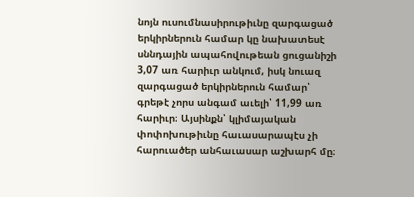նոյն ուսումնասիրութիւնը զարգացած երկիրներուն համար կը նախատեսէ սննդային ապահովութեան ցուցանիշի 3,07 առ հարիւր անկում, իսկ նուազ զարգացած երկիրներուն համար՝ գրեթէ չորս անգամ աւելի՝ 11,99 առ հարիւր։ Այսինքն՝ կլիմայական փոփոխութիւնը հաւասարապէս չի հարուածեր անհաւասար աշխարհ մը։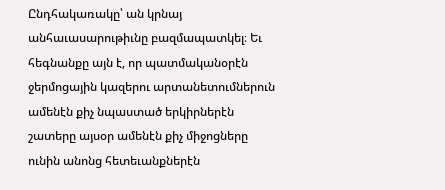Ընդհակառակը՝ ան կրնայ անհաւասարութիւնը բազմապատկել։ Եւ հեգնանքը այն է, որ պատմականօրէն ջերմոցային կազերու արտանետումներուն ամենէն քիչ նպաստած երկիրներէն շատերը այսօր ամենէն քիչ միջոցները ունին անոնց հետեւանքներէն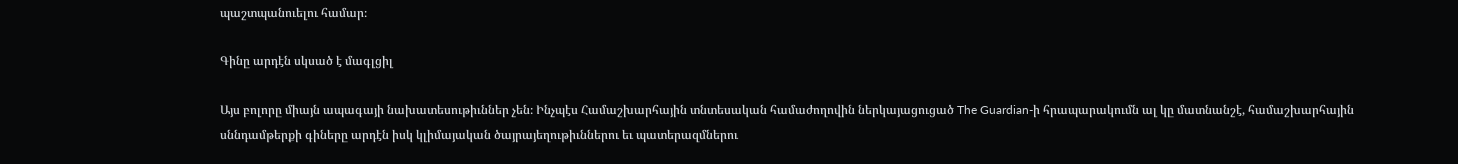պաշտպանուելու համար։

Գինը արդէն սկսած է մագլցիլ

Այս բոլորը միայն ապագայի նախատեսութիւններ չեն։ Ինչպէս Համաշխարհային տնտեսական համաժողովին ներկայացուցած The Guardian-ի հրապարակումն ալ կը մատնանշէ, համաշխարհային սննդամթերքի գիները արդէն իսկ կլիմայական ծայրայեղութիւններու եւ պատերազմներու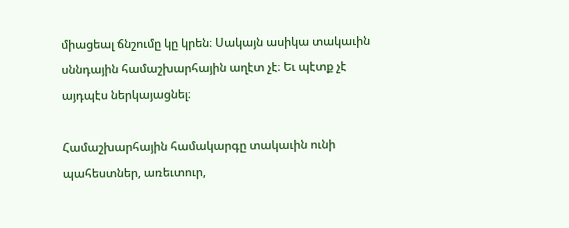միացեալ ճնշումը կը կրեն։ Սակայն ասիկա տակաւին սննդային համաշխարհային աղէտ չէ։ Եւ պէտք չէ այդպէս ներկայացնել։

Համաշխարհային համակարգը տակաւին ունի պահեստներ, առեւտուր,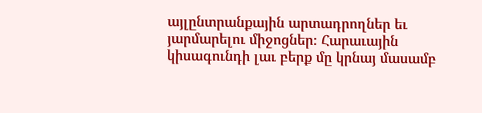այլընտրանքային արտադրողներ եւ յարմարելու միջոցներ։ Հարաւային կիսագունդի լաւ բերք մը կրնայ մասամբ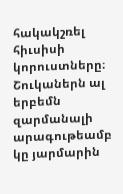հակակշռել հիւսիսի կորուստները։ Շուկաներն ալ երբեմն զարմանալի արագութեամբ կը յարմարին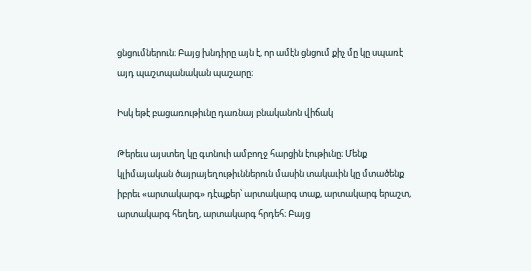ցնցումներուն։ Բայց խնդիրը այն է, որ ամէն ցնցում քիչ մը կը սպառէ այդ պաշտպանական պաշարը։

Իսկ եթէ բացառութիւնը դառնայ բնականոն վիճակ

Թերեւս այստեղ կը գտնուի ամբողջ հարցին էութիւնը։ Մենք կլիմայական ծայրայեղութիւններուն մասին տակաւին կը մտածենք իբրեւ «արտակարգ» դէպքեր՝ արտակարգ տաք, արտակարգ երաշտ, արտակարգ հեղեղ, արտակարգ հրդեհ։ Բայց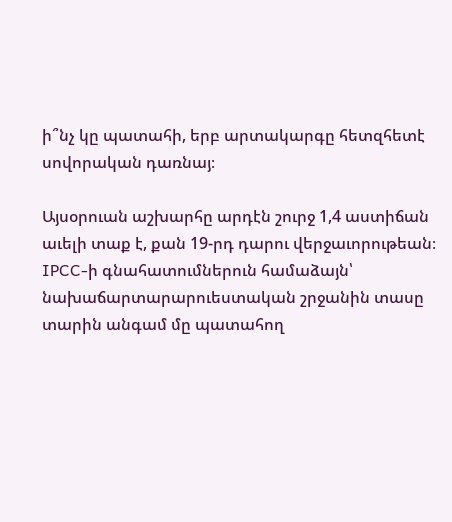ի՞նչ կը պատահի, երբ արտակարգը հետզհետէ սովորական դառնայ։

Այսօրուան աշխարհը արդէն շուրջ 1,4 աստիճան աւելի տաք է, քան 19-րդ դարու վերջաւորութեան։ IPCC-ի գնահատումներուն համաձայն՝ նախաճարտարարուեստական շրջանին տասը տարին անգամ մը պատահող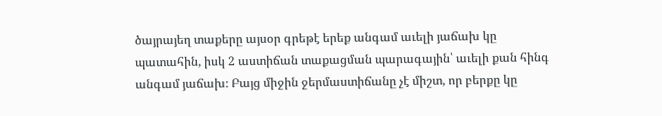ծայրայեղ տաքերը այսօր գրեթէ երեք անգամ աւելի յաճախ կը պատահին, իսկ 2 աստիճան տաքացման պարագային՝ աւելի քան հինգ անգամ յաճախ։ Բայց միջին ջերմաստիճանը չէ միշտ, որ բերքը կը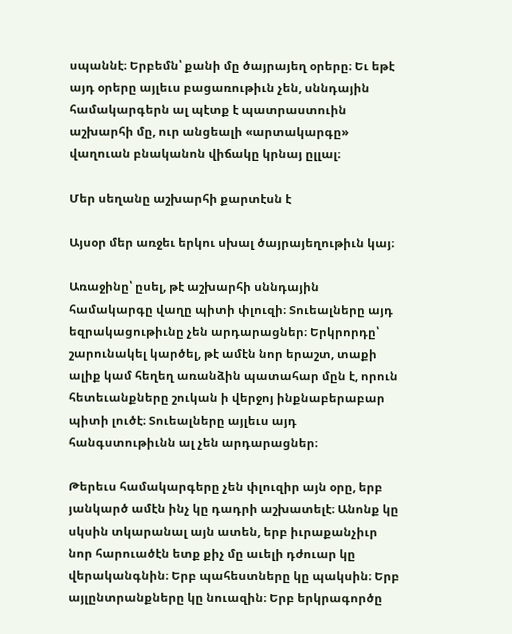սպաննէ։ Երբեմն՝ քանի մը ծայրայեղ օրերը։ Եւ եթէ այդ օրերը այլեւս բացառութիւն չեն, սննդային համակարգերն ալ պէտք է պատրաստուին աշխարհի մը, ուր անցեալի «արտակարգը» վաղուան բնականոն վիճակը կրնայ ըլլալ։

Մեր սեղանը աշխարհի քարտէսն է

Այսօր մեր առջեւ երկու սխալ ծայրայեղութիւն կայ։

Առաջինը՝ ըսել, թէ աշխարհի սննդային համակարգը վաղը պիտի փլուզի։ Տուեալները այդ եզրակացութիւնը չեն արդարացներ։ Երկրորդը՝ շարունակել կարծել, թէ ամէն նոր երաշտ, տաքի ալիք կամ հեղեղ առանձին պատահար մըն է, որուն հետեւանքները շուկան ի վերջոյ ինքնաբերաբար պիտի լուծէ։ Տուեալները այլեւս այդ հանգստութիւնն ալ չեն արդարացներ։

Թերեւս համակարգերը չեն փլուզիր այն օրը, երբ յանկարծ ամէն ինչ կը դադրի աշխատելէ։ Անոնք կը սկսին տկարանալ այն ատեն, երբ իւրաքանչիւր նոր հարուածէն ետք քիչ մը աւելի դժուար կը վերականգնին։ Երբ պահեստները կը պակսին։ Երբ այլընտրանքները կը նուազին։ Երբ երկրագործը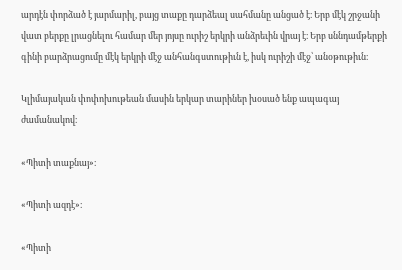արդէն փորձած է յարմարիլ, բայց տաքը դարձեալ սահմանը անցած է։ Երբ մէկ շրջանի վատ բերքը լրացնելու համար մեր յոյսը ուրիշ երկրի անձրեւին վրայ է։ Երբ սննդամթերքի գինի բարձրացումը մէկ երկրի մէջ անհանգստութիւն է, իսկ ուրիշի մէջ՝ անօթութիւն։

Կլիմայական փոփոխութեան մասին երկար տարիներ խօսած ենք ապագայ ժամանակով։

«Պիտի տաքնայ»։

«Պիտի ազդէ»։

«Պիտի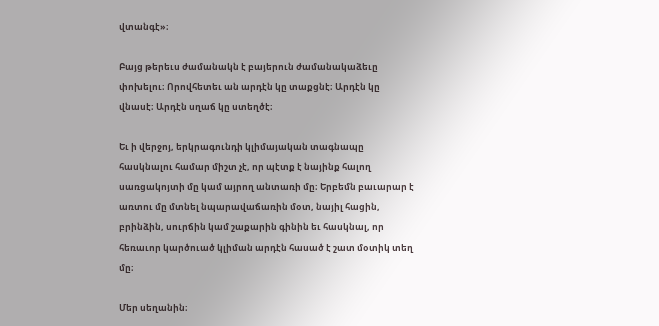վտանգէ»։

Բայց թերեւս ժամանակն է բայերուն ժամանակաձեւը փոխելու։ Որովհետեւ ան արդէն կը տաքցնէ։ Արդէն կը վնասէ։ Արդէն սղաճ կը ստեղծէ։

Եւ ի վերջոյ, երկրագունդի կլիմայական տագնապը հասկնալու համար միշտ չէ, որ պէտք է նայինք հալող սառցակոյտի մը կամ այրող անտառի մը։ Երբեմն բաւարար է առտու մը մտնել նպարավաճառին մօտ, նայիլ հացին, բրինձին, սուրճին կամ շաքարին գինին եւ հասկնալ, որ հեռաւոր կարծուած կլիման արդէն հասած է շատ մօտիկ տեղ մը։

Մեր սեղանին։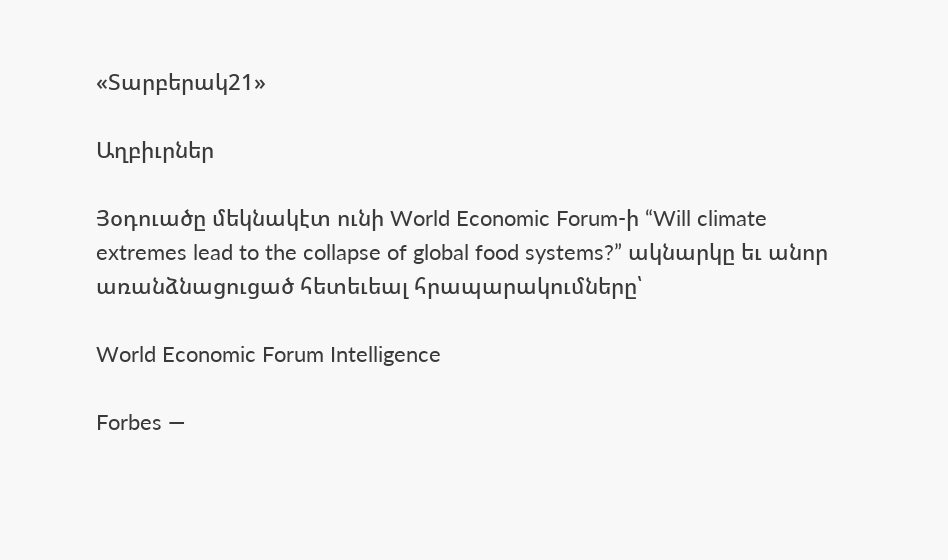«Տարբերակ21»

Աղբիւրներ

Յօդուածը մեկնակէտ ունի World Economic Forum-ի “Will climate extremes lead to the collapse of global food systems?” ակնարկը եւ անոր առանձնացուցած հետեւեալ հրապարակումները՝

World Economic Forum Intelligence

Forbes —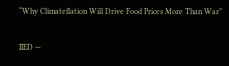“Why Climateflation Will Drive Food Prices More Than War”

IIED —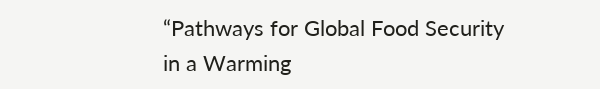“Pathways for Global Food Security in a Warming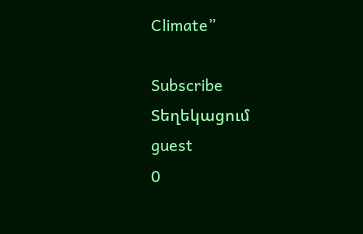Climate”

Subscribe
Տեղեկացում
guest
0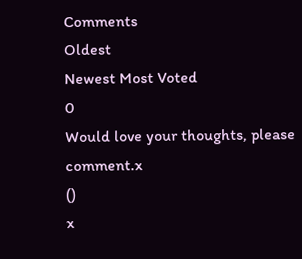Comments
Oldest
Newest Most Voted
0
Would love your thoughts, please comment.x
()
x